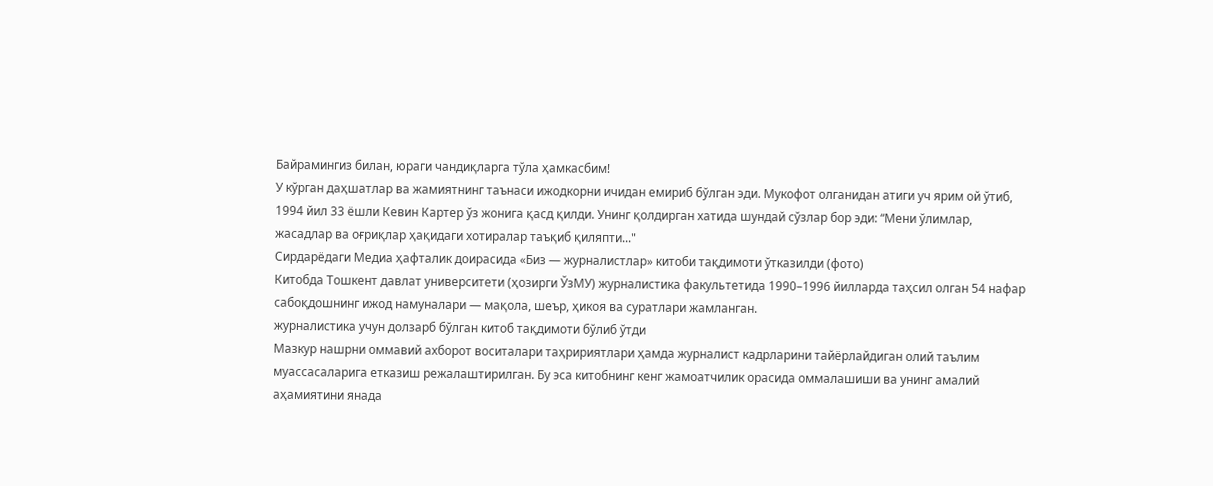Байрамингиз билан, юраги чандиқларга тўла ҳамкасбим!
У кўрган даҳшатлар ва жамиятнинг таънаси ижодкорни ичидан емириб бўлган эди. Мукофот олганидан атиги уч ярим ой ўтиб, 1994 йил 33 ёшли Кевин Картер ўз жонига қасд қилди. Унинг қолдирган хатида шундай сўзлар бор эди: “Мени ўлимлар, жасадлар ва оғриқлар ҳақидаги хотиралар таъқиб қиляпти..."
Сирдарёдаги Медиа ҳафталик доирасида «Биз — журналистлар» китоби тақдимоти ўтказилди (фото)
Китобда Тошкент давлат университети (ҳозирги ЎзМУ) журналистика факультетида 1990–1996 йилларда таҳсил олган 54 нафар сабоқдошнинг ижод намуналари — мақола, шеър, ҳикоя ва суратлари жамланган.
журналистика учун долзарб бўлган китоб тақдимоти бўлиб ўтди
Мазкур нашрни оммавий ахборот воситалари таҳририятлари ҳамда журналист кадрларини тайёрлайдиган олий таълим муассасаларига етказиш режалаштирилган. Бу эса китобнинг кенг жамоатчилик орасида оммалашиши ва унинг амалий аҳамиятини янада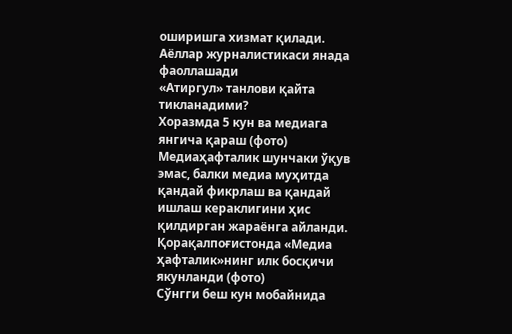оширишга хизмат қилади.
Аёллар журналистикаси янада фаоллашади
«Атиргул» танлови қайта тикланадими?
Хоразмда 5 кун ва медиага янгича қараш (фото)
Медиаҳафталик шунчаки ўқув эмас, балки медиа муҳитда қандай фикрлаш ва қандай ишлаш кераклигини ҳис қилдирган жараёнга айланди.
Қорақалпоғистонда «Медиа ҳафталик»нинг илк босқичи якунланди (фото)
Сўнгги беш кун мобайнида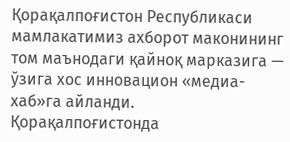Қорақалпоғистон Республикаси мамлакатимиз ахборот маконининг том маънодаги қайноқ марказига — ўзига хос инновацион «медиа-хаб»га айланди.
Қорақалпоғистонда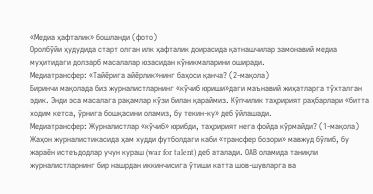«Медиа ҳафталик» бошланди (фото)
Оролбўйи ҳудудида старт олган илк ҳафталик доирасида қатнашчилар замонавий медиа муҳитидаги долзарб масалалар юзасидан кўникмаларини оширади.
Медиатрансфер: «Тайёрига айёрлик»нинг баҳоси қанча? (2-мақола)
Биринчи мақолада биз журналистларнинг «кўчиб юриши»даги маънавий жиҳатларга тўхталган эдик. Энди эса масалага рақамлар кўзи билан қараймиз. Кўпчилик таҳририят раҳбарлари «битта ходим кетса, ўрнига бошқасини оламиз, бу текин-ку» деб ўйлашади.
Медиатрансфер: Журналистлар «кўчиб» юрибди, таҳририят нега фойда кўрмайди? (1-мақола)
Жаҳон журналистикасида ҳам худди футболдаги каби «трансфер бозори» мавжуд бўлиб, бу жараён истеъдодлар учун кураш (war for talent) деб аталади. ОАВ оламида таниқли журналистларнинг бир нашрдан иккинчисига ўтиши катта шов-шувларга ва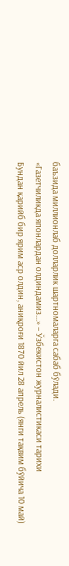баъзида миллионлаб долларлик шартномаларга сабаб бўлади.
«Газетчиликда японлардан олдиндамиз...» – Ўзбекистон журналистикаси тарихи
Бундан қарийб бир ярим аср олдин, аниқроғи 1870 йил 28 апрель (янги тақвим бўйича 10 май)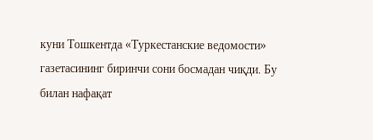куни Тошкентда «Туркестанские ведомости» газетасининг биринчи сони босмадан чиқди. Бу билан нафақат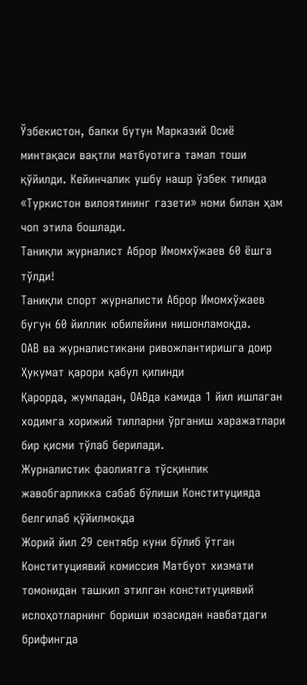Ўзбекистон, балки бутун Марказий Осиё минтақаси вақтли матбуотига тамал тоши қўйилди. Кейинчалик ушбу нашр ўзбек тилида «Туркистон вилоятининг газети» номи билан ҳам чоп этила бошлади.
Таниқли журналист Аброр Имомхўжаев 60 ёшга тўлди!
Таниқли спорт журналисти Аброр Имомхўжаев бугун 60 йиллик юбилейини нишонламоқда.
ОАВ ва журналистикани ривожлантиришга доир Ҳукумат қарори қабул қилинди
Қарорда, жумладан, ОАВда камида 1 йил ишлаган ходимга хорижий тилларни ўрганиш харажатлари бир қисми тўлаб берилади.
Журналистик фаолиятга тўсқинлик жавобгарликка сабаб бўлиши Конституцияда белгилаб қўйилмоқда
Жорий йил 29 сентябр куни бўлиб ўтган Конституциявий комиссия Матбуот хизмати томонидан ташкил этилган конституциявий ислоҳотларнинг бориши юзасидан навбатдаги брифингда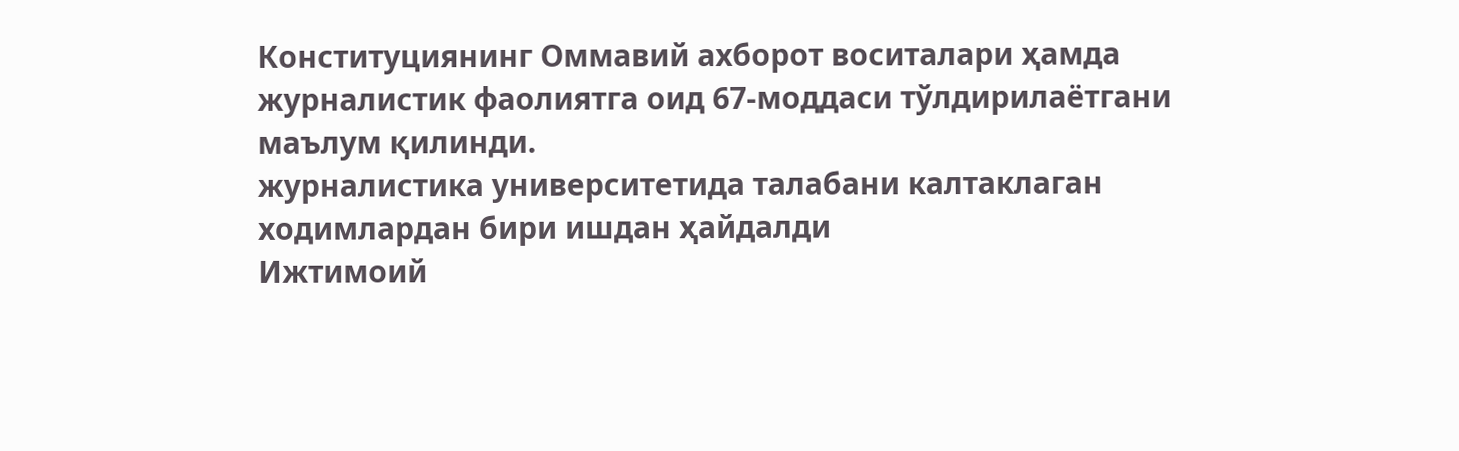Конституциянинг Оммавий ахборот воситалари ҳамда журналистик фаолиятга оид 67-моддаси тўлдирилаётгани маълум қилинди.
журналистика университетида талабани калтаклаган ходимлардан бири ишдан ҳайдалди
Ижтимоий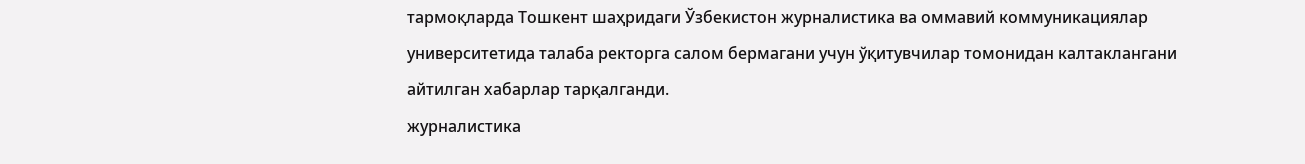тармоқларда Тошкент шаҳридаги Ўзбекистон журналистика ва оммавий коммуникациялар университетида талаба ректорга салом бермагани учун ўқитувчилар томонидан калтаклангани айтилган хабарлар тарқалганди.
журналистика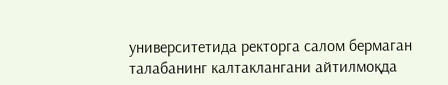университетида ректорга салом бермаган талабанинг калтаклангани айтилмоқда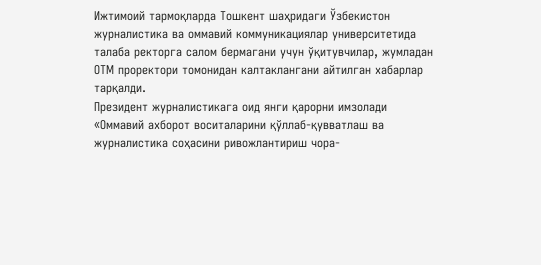Ижтимоий тармоқларда Тошкент шаҳридаги Ўзбекистон журналистика ва оммавий коммуникациялар университетида талаба ректорга салом бермагани учун ўқитувчилар, жумладан ОТМ проректори томонидан калтаклангани айтилган хабарлар тарқалди.
Президент журналистикага оид янги қарорни имзолади
«Оммавий ахборот воситаларини қўллаб-қувватлаш ва журналистика соҳасини ривожлантириш чора-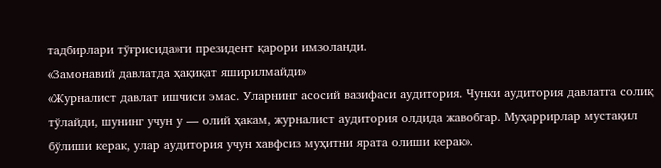тадбирлари тўғрисида»ги президент қарори имзоланди.
«Замонавий давлатда ҳақиқат яширилмайди»
«Журналист давлат ишчиси эмас. Уларнинг асосий вазифаси аудитория. Чунки аудитория давлатга солиқ тўлайди, шунинг учун у — олий ҳакам, журналист аудитория олдида жавобгар. Муҳаррирлар мустақил бўлиши керак, улар аудитория учун хавфсиз муҳитни ярата олиши керак».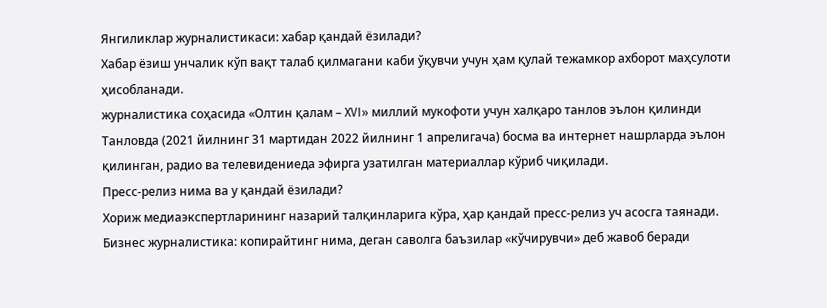Янгиликлар журналистикаси: хабар қандай ёзилади?
Хабар ёзиш унчалик кўп вақт талаб қилмагани каби ўқувчи учун ҳам қулай тежамкор ахборот маҳсулоти ҳисобланади.
журналистика соҳасида «Олтин қалам – XVI» миллий мукофоти учун халқаро танлов эълон қилинди
Танловда (2021 йилнинг 31 мартидан 2022 йилнинг 1 апрелигача) босма ва интернет нашрларда эълон қилинган, радио ва телевидениеда эфирга узатилган материаллар кўриб чиқилади.
Пресс-релиз нима ва у қандай ёзилади?
Хориж медиаэкспертларининг назарий талқинларига кўра, ҳар қандай пресс-релиз уч асосга таянади.
Бизнес журналистика: копирайтинг нима, деган саволга баъзилар «кўчирувчи» деб жавоб беради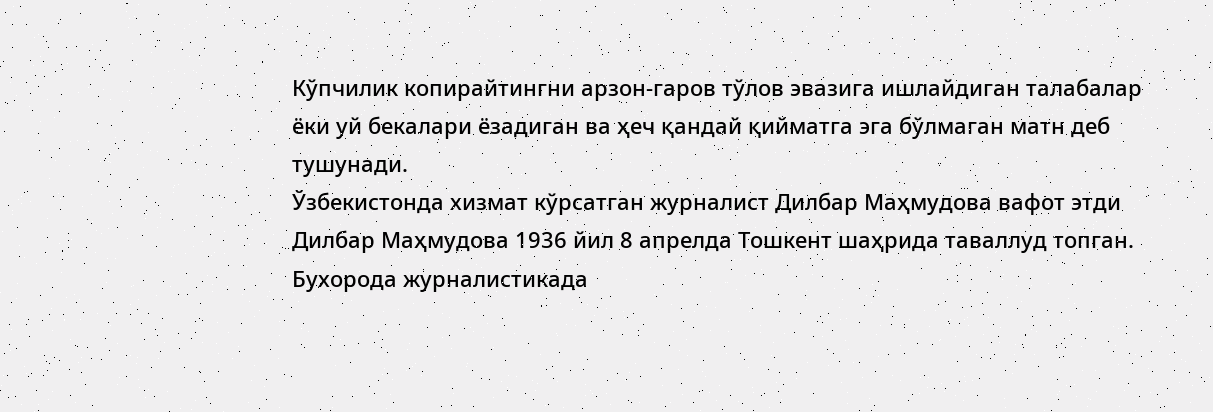Кўпчилик копирайтингни арзон-гаров тўлов эвазига ишлайдиган талабалар ёки уй бекалари ёзадиган ва ҳеч қандай қийматга эга бўлмаган матн деб тушунади.
Ўзбекистонда хизмат кўрсатган журналист Дилбар Маҳмудова вафот этди
Дилбар Маҳмудова 1936 йил 8 апрелда Тошкент шаҳрида таваллуд топган.
Бухорода журналистикада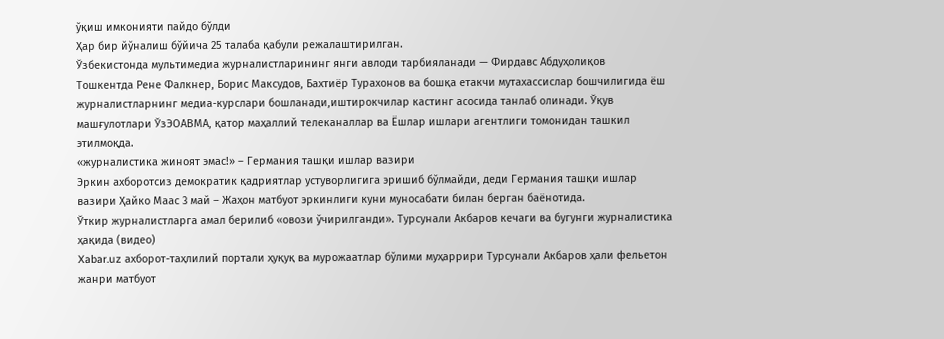ўқиш имконияти пайдо бўлди
Ҳар бир йўналиш бўйича 25 талаба қабули режалаштирилган.
Ўзбекистонда мультимедиа журналистларининг янги авлоди тарбияланади — Фирдавс Абдуҳолиқов
Тошкентда Рене Фалкнер, Борис Максудов, Бахтиёр Турахонов ва бошқа етакчи мутахассислар бошчилигида ёш журналистларнинг медиа-курслари бошланади,иштирокчилар кастинг асосида танлаб олинади. Ўқув машғулотлари ЎзЭОАВМА, қатор маҳаллий телеканаллар ва Ёшлар ишлари агентлиги томонидан ташкил этилмоқда.
«журналистика жиноят эмас!» – Германия ташқи ишлар вазири
Эркин ахборотсиз демократик қадриятлар устуворлигига эришиб бўлмайди, деди Германия ташқи ишлар вазири Ҳайко Маас 3 май – Жаҳон матбуот эркинлиги куни муносабати билан берган баёнотида.
Ўткир журналистларга амал берилиб «овози ўчирилганди». Турсунали Акбаров кечаги ва бугунги журналистика ҳақида (видео)
Xabar.uz ахборот-таҳлилий портали ҳуқуқ ва мурожаатлар бўлими муҳаррири Турсунали Акбаров ҳали фельетон жанри матбуот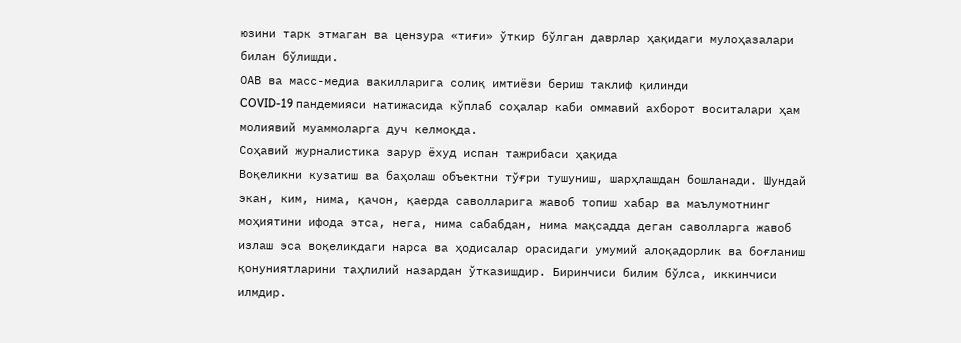юзини тарк этмаган ва цензура «тиғи» ўткир бўлган даврлар ҳақидаги мулоҳазалари билан бўлишди.
ОАВ ва масс-медиа вакилларига солиқ имтиёзи бериш таклиф қилинди
COVID-19 пандемияси натижасида кўплаб соҳалар каби оммавий ахборот воситалари ҳам молиявий муаммоларга дуч келмоқда.
Соҳавий журналистика зарур ёхуд испан тажрибаси ҳақида
Воқеликни кузатиш ва баҳолаш объектни тўғри тушуниш, шарҳлашдан бошланади. Шундай экан, ким, нима, қачон, қаерда саволларига жавоб топиш хабар ва маълумотнинг моҳиятини ифода этса, нега, нима сабабдан, нима мақсадда деган саволларга жавоб излаш эса воқеликдаги нарса ва ҳодисалар орасидаги умумий алоқадорлик ва боғланиш қонуниятларини таҳлилий назардан ўтказишдир. Биринчиси билим бўлса, иккинчиси илмдир.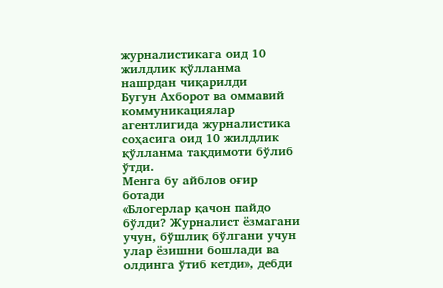журналистикага оид 10 жилдлик қўлланма нашрдан чиқарилди
Бугун Ахборот ва оммавий коммуникациялар агентлигида журналистика соҳасига оид 10 жилдлик қўлланма тақдимоти бўлиб ўтди.
Менга бу айблов оғир ботади
«Блогерлар қачон пайдо бўлди? Журналист ёзмагани учун, бўшлиқ бўлгани учун улар ёзишни бошлади ва олдинга ўтиб кетди», дебди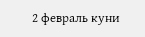2 февраль куни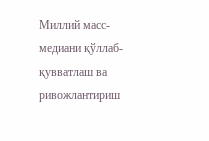Миллий масс-медиани қўллаб-қувватлаш ва ривожлантириш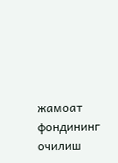жамоат фондининг очилиш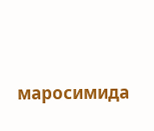маросимида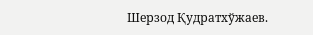Шерзод Қудратхўжаев.